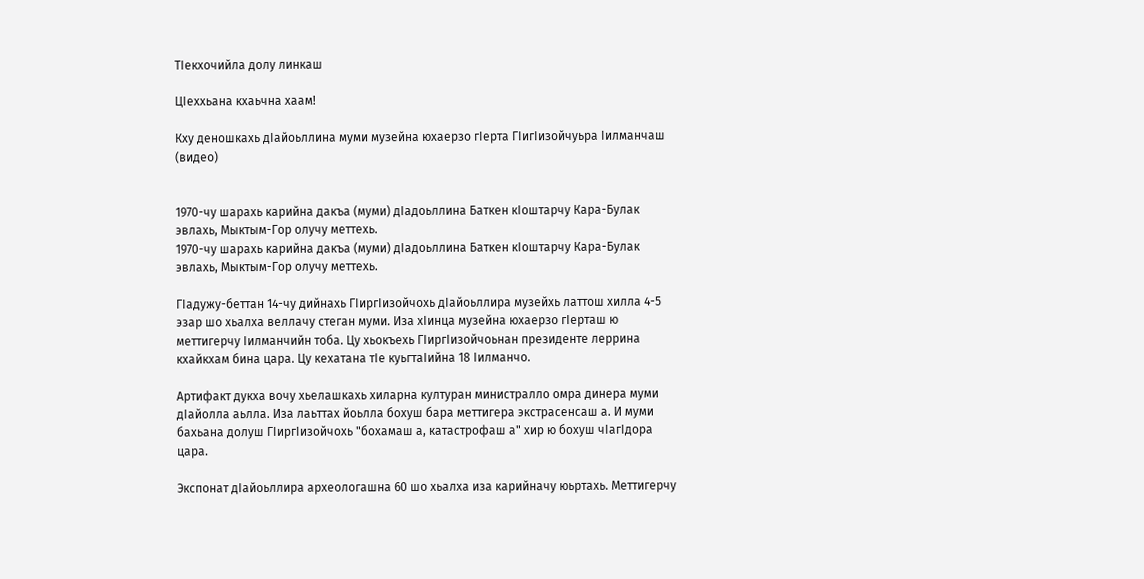ТIекхочийла долу линкаш

ЦIеххьана кхаьчна хаам!

Кху деношкахь дIайоьллина муми музейна юхаерзо гIерта ГIигIизойчуьра Iилманчаш (видео)


1970-чу шарахь карийна дакъа (муми) дIадоьллина Баткен кIоштарчу Кара-Булак эвлахь, Мыктым-Гор олучу меттехь.
1970-чу шарахь карийна дакъа (муми) дIадоьллина Баткен кIоштарчу Кара-Булак эвлахь, Мыктым-Гор олучу меттехь.

ГIадужу-беттан 14-чу дийнахь ГIиргIизойчохь дIайоьллира музейхь латтош хилла 4-5 эзар шо хьалха веллачу стеган муми. Иза хIинца музейна юхаерзо гIерташ ю меттигерчу Iилманчийн тоба. Цу хьокъехь ГIиргIизойчоьнан президенте леррина кхайкхам бина цара. Цу кехатана тIе куьгтаIийна 18 Iилманчо.

Артифакт дукха вочу хьелашкахь хиларна културан министралло омра динера муми дIайолла аьлла. Иза лаьттах йоьлла бохуш бара меттигера экстрасенсаш а. И муми бахьана долуш ГIиргIизойчохь "бохамаш а, катастрофаш а" хир ю бохуш чIагIдора цара.

Экспонат дIайоьллира археологашна 60 шо хьалха иза карийначу юьртахь. Меттигерчу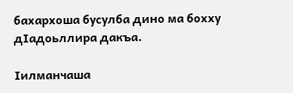бахархоша бусулба дино ма бохху дIадоьллира дакъа.

Iилманчаша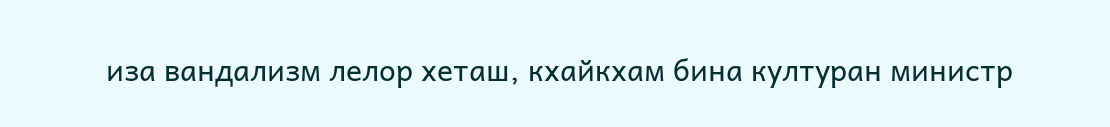иза вандализм лелор хеташ, кхайкхам бина културан министр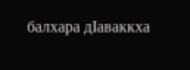балхара дIаваккха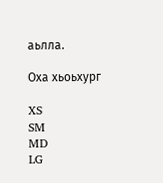аьлла.

Оха хьоьхург

XS
SM
MD
LG